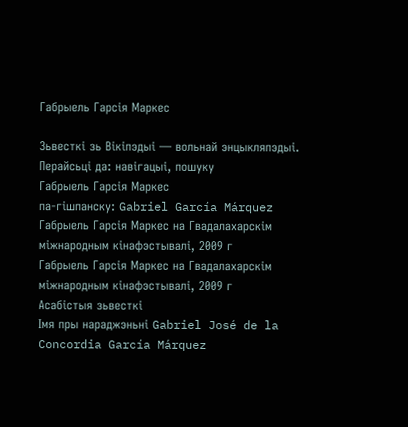Габрыель Гарсія Маркес

Зьвесткі зь Вікіпэдыі — вольнай энцыкляпэдыі.
Перайсьці да: навігацыі, пошуку
Габрыель Гарсія Маркес
па-гішпанску: Gabriel García Márquez
Габрыель Гарсія Маркес на Гвадалахарскім міжнародным кінафэстывалі, 2009 г
Габрыель Гарсія Маркес на Гвадалахарскім міжнародным кінафэстывалі, 2009 г
Асабістыя зьвесткі
Імя пры нараджэньні Gabriel José de la Concordia García Márquez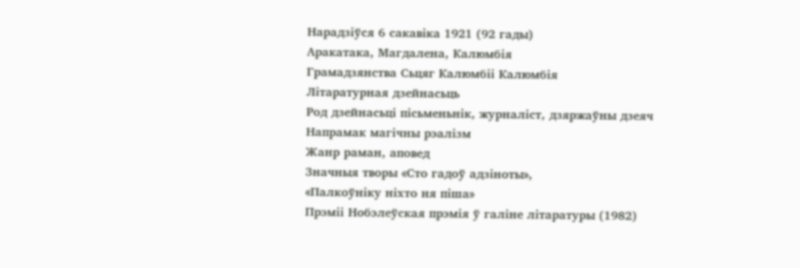Нарадзіўся 6 сакавіка 1921 (92 гады)
Аракатака, Магдалена, Калюмбія
Грамадзянства Сьцяг Калюмбіі Калюмбія
Літаратурная дзейнасьць
Род дзейнасьці пісьменьнік, журналіст, дзяржаўны дзеяч
Напрамак магічны рэалізм
Жанр раман, аповед
Значныя творы «Сто гадоў адзіноты»,
«Палкоўніку ніхто ня піша»
Прэміі Нобэлеўская прэмія ў галіне літаратуры (1982)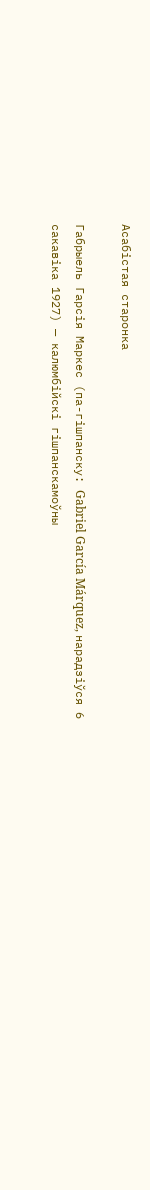Асабістая старонка

Габрыель Гарсія Маркес (па-гішпанску: Gabriel García Márquez, нарадзіўся 6 сакавіка 1927) — калюмбійскі гішпанскамоўны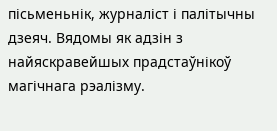пісьменьнік, журналіст і палітычны дзеяч. Вядомы як адзін з найяскравейшых прадстаўнікоў магічнага рэалізму.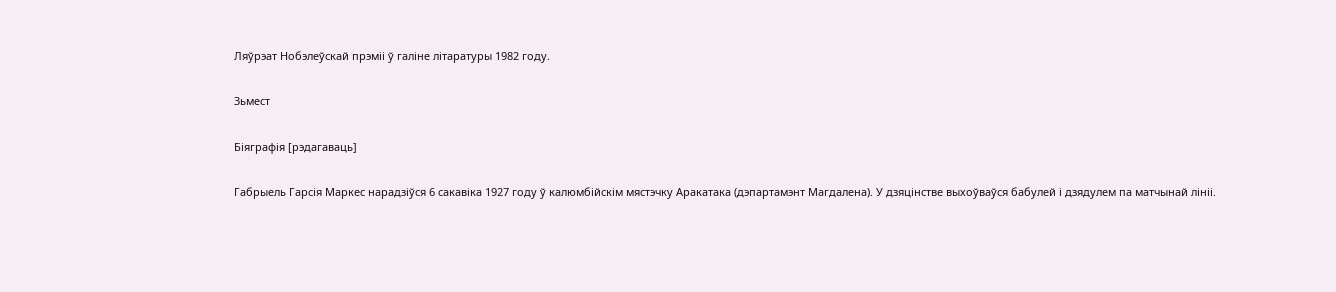Ляўрэат Нобэлеўскай прэміі ў галіне літаратуры 1982 году.

Зьмест

Біяграфія [рэдагаваць]

Габрыель Гарсія Маркес нарадзіўся 6 сакавіка 1927 году ў калюмбійскім мястэчку Аракатака (дэпартамэнт Магдалена). У дзяцінстве выхоўваўся бабулей і дзядулем па матчынай лініі.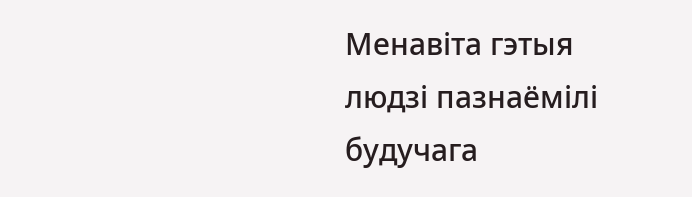Менавіта гэтыя людзі пазнаёмілі будучага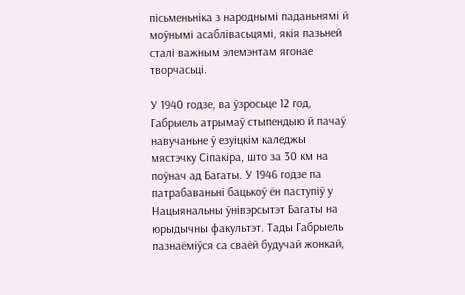пісьменьніка з народнымі паданьнямі й моўнымі асаблівасьцямі, якія пазьней сталі важным элемэнтам ягонае творчасьці.

У 1940 годзе, ва ўзросьце 12 год, Габрыель атрымаў стыпендыю й пачаў навучаньне ў езуіцкім каледжы мястэчку Сіпакіра, што за 30 км на поўнач ад Багаты. У 1946 годзе па патрабаваньні бацькоў ён паступіў у Нацыянальны ўнівэрсытэт Багаты на юрыдычны факультэт. Тады Габрыель пазнаёміўся са сваёй будучай жонкай,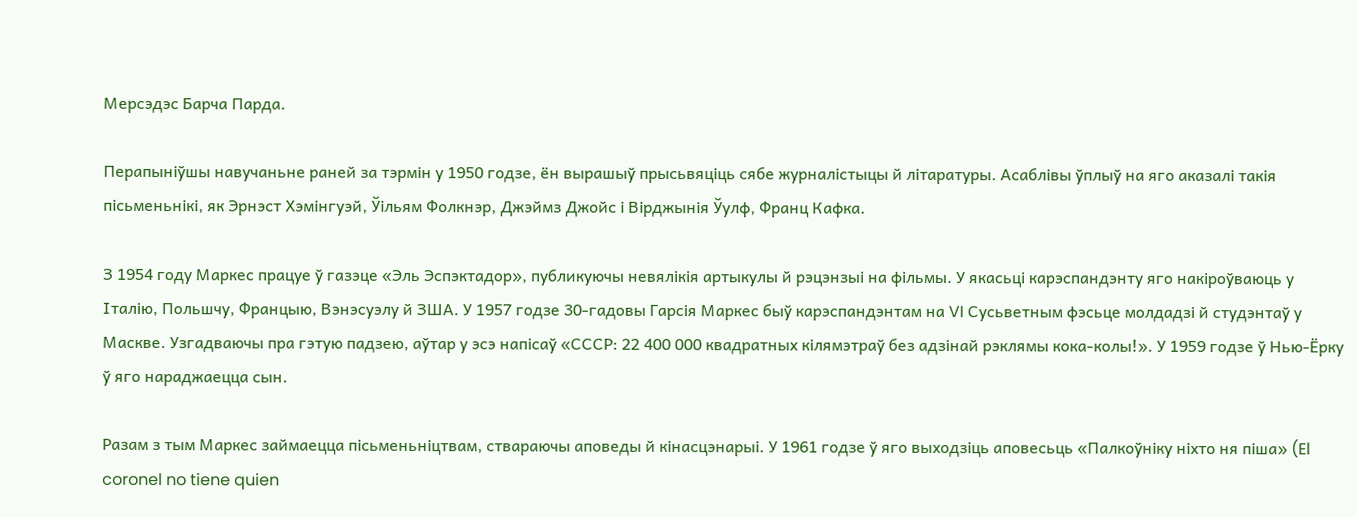Мерсэдэс Барча Парда.

Перапыніўшы навучаньне раней за тэрмін у 1950 годзе, ён вырашыў прысьвяціць сябе журналістыцы й літаратуры. Асаблівы ўплыў на яго аказалі такія пісьменьнікі, як Эрнэст Хэмінгуэй, Ўільям Фолкнэр, Джэймз Джойс і Вірджынія Ўулф, Франц Кафка.

З 1954 году Маркес працуе ў газэце «Эль Эспэктадор», публикуючы невялікія артыкулы й рэцэнзыі на фільмы. У якасьці карэспандэнту яго накіроўваюць у Італію, Польшчу, Францыю, Вэнэсуэлу й ЗША. У 1957 годзе 30-гадовы Гарсія Маркес быў карэспандэнтам на VI Сусьветным фэсьце молдадзі й студэнтаў у Маскве. Узгадваючы пра гэтую падзею, аўтар у эсэ напісаў «СССР: 22 400 000 квадратных кілямэтраў без адзінай рэклямы кока-колы!». У 1959 годзе ў Нью-Ёрку ў яго нараджаецца сын.

Разам з тым Маркес займаецца пісьменьніцтвам, ствараючы аповеды й кінасцэнарыі. У 1961 годзе ў яго выходзіць аповесьць «Палкоўніку ніхто ня піша» (El coronel no tiene quien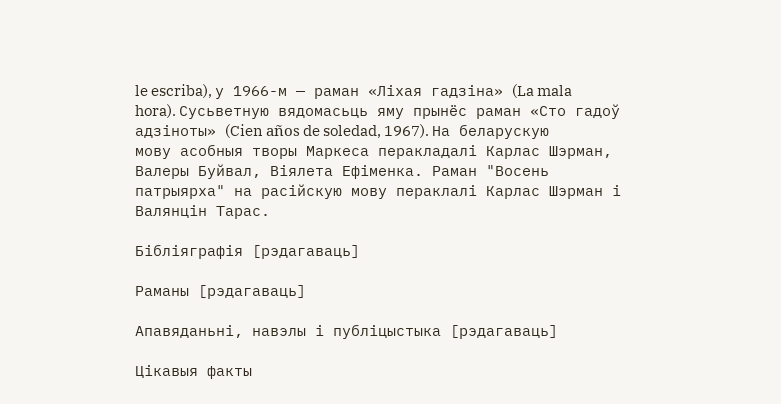le escriba), у 1966-м — раман «Ліхая гадзіна» (La mala hora). Сусьветную вядомасьць яму прынёс раман «Сто гадоў адзіноты» (Cien años de soledad, 1967). На беларускую мову асобныя творы Маркеса перакладалі Карлас Шэрман, Валеры Буйвал, Віялета Ефіменка. Раман "Восень патрыярха" на расійскую мову пераклалі Карлас Шэрман і Валянцін Тарас.

Бібліяграфія [рэдагаваць]

Раманы [рэдагаваць]

Апавяданьні, навэлы і публіцыстыка [рэдагаваць]

Цікавыя факты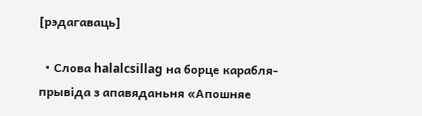[рэдагаваць]

  • Слова halalcsillag на борце карабля-прывіда з апавяданьня «Апошняе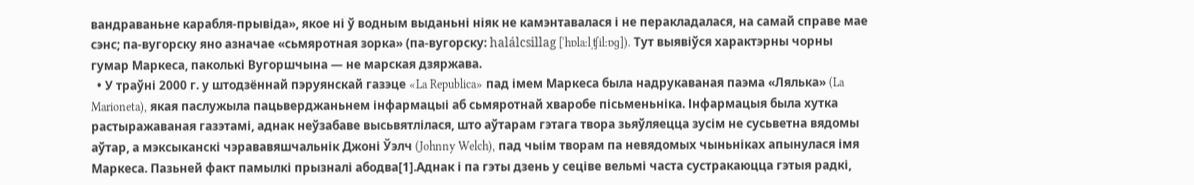вандраваньне карабля-прывіда», якое ні ў водным выданьні ніяк не камэнтавалася і не перакладалася, на самай справе мае сэнс; па-вугорску яно азначае «сьмяротная зорка» (па-вугорску: halálcsillag [ˈhɒlaːlˌʧilːɒɡ]). Тут выявіўся характэрны чорны гумар Маркеса, паколькі Вугоршчына — не марская дзяржава.
  • У траўні 2000 г. у штодзённай пэруянскай газэце «La Republica» пад імем Маркеса была надрукаваная паэма «Лялька» (La Marioneta), якая паслужыла пацьверджаньнем інфармацыі аб сьмяротнай хваробе пісьменьніка. Інфармацыя была хутка растыражаваная газэтамі, аднак неўзабаве высьвятлілася, што аўтарам гэтага твора зьяўляецца зусім не сусьветна вядомы аўтар, а мэксыканскі чэрававяшчальнік Джоні Ўэлч (Johnny Welch), пад чыім творам па невядомых чыньніках апынулася імя Маркеса. Пазьней факт памылкі прызналі абодва[1].Аднак і па гэты дзень у сеціве вельмі часта сустракаюцца гэтыя радкі,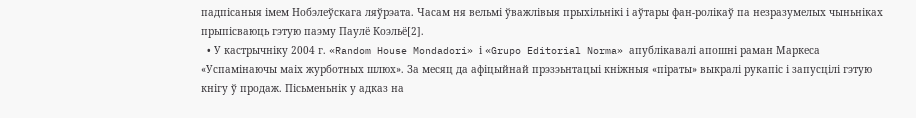падпісаныя імем Нобэлеўскага ляўрэата. Часам ня вельмі ўважлівыя прыхільнікі і аўтары фан-ролікаў па незразумелых чыньніках прыпісваюць гэтую паэму Паулё Коэльё[2].
  • У кастрычніку 2004 г. «Random House Mondadori» і «Grupo Editorial Norma» апублікавалі апошні раман Маркеса «Успамінаючы маіх журботных шлюх». За месяц да афіцыйнай прэзэьнтацыі кніжныя «піраты» выкралі рукапіс і запусцілі гэтую кнігу ў продаж. Пісьменьнік у адказ на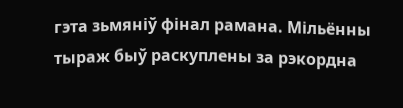гэта зьмяніў фінал рамана. Мільённы тыраж быў раскуплены за рэкордна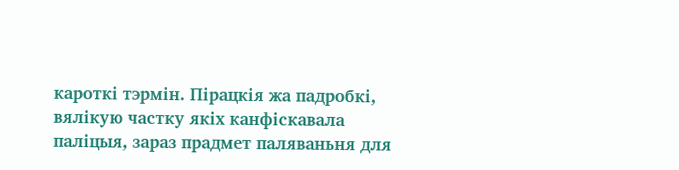кароткі тэрмін. Пірацкія жа падробкі, вялікую частку якіх канфіскавала паліцыя, зараз прадмет паляваньня для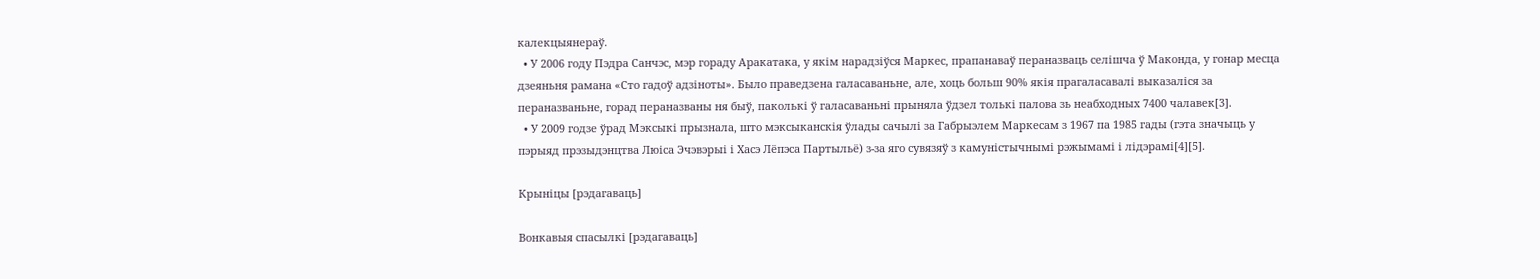калекцыянераў.
  • У 2006 году Пэдра Санчэс, мэр гораду Аракатака, у якім нарадзіўся Маркес, прапанаваў пераназваць селішча ў Маконда, у гонар месца дзеяньня рамана «Сто гадоў адзіноты». Было праведзена галасаваньне, але, хоць больш 90% якія прагаласавалі выказаліся за пераназваньне, горад пераназваны ня быў, паколькі ў галасаваньні прыняла ўдзел толькі палова зь неабходных 7400 чалавек[3].
  • У 2009 годзе ўрад Мэксыкі прызнала, што мэксыканскія ўлады сачылі за Габрыэлем Маркесам з 1967 па 1985 гады (гэта значыць у пэрыяд прэзыдэнцтва Люіса Эчэвэрыі і Хасэ Лёпэса Партыльё) з-за яго сувязяў з камуністычнымі рэжымамі і лідэрамі[4][5].

Крыніцы [рэдагаваць]

Вонкавыя спасылкі [рэдагаваць]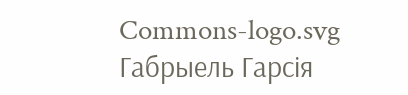Commons-logo.svg  Габрыель Гарсія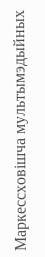Маркессховішча мультымэдыйных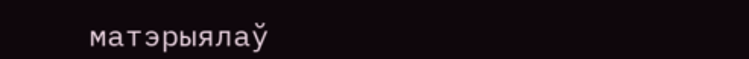матэрыялаў